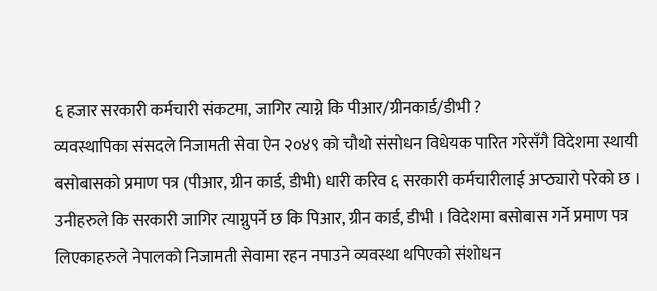६ हजार सरकारी कर्मचारी संकटमा, जागिर त्याग्ने कि पीआर/ग्रीनकार्ड/डीभी ?
व्यवस्थापिका संसदले निजामती सेवा ऐन २०४९ को चौथो संसोधन विधेयक पारित गरेसँगै विदेशमा स्थायी बसोबासको प्रमाण पत्र (पीआर, ग्रीन कार्ड, डीभी) धारी करिव ६ सरकारी कर्मचारीलाई अप्ठ्यारो परेको छ । उनीहरुले कि सरकारी जागिर त्याग्नुपर्ने छ कि पिआर, ग्रीन कार्ड, डीभी । विदेशमा बसोबास गर्ने प्रमाण पत्र लिएकाहरुले नेपालको निजामती सेवामा रहन नपाउने व्यवस्था थपिएको संशोधन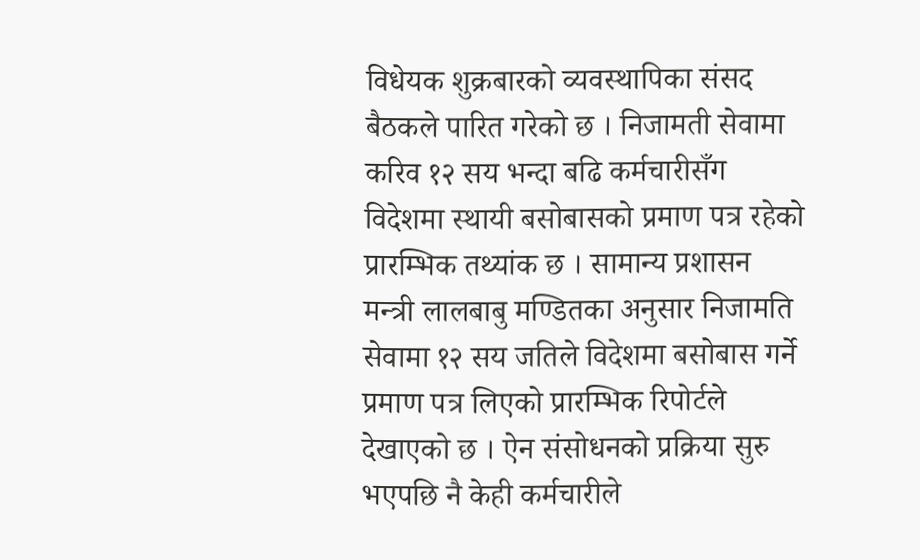विधेयक शुक्रबारको व्यवस्थापिका संसद बैठकले पारित गरेको छ । निजामती सेवामा करिव १२ सय भन्दा बढि कर्मचारीसँग विदेशमा स्थायी बसोबासको प्रमाण पत्र रहेको प्रारम्भिक तथ्यांक छ । सामान्य प्रशासन मन्त्री लालबाबु मण्डितका अनुसार निजामति सेवामा १२ सय जतिले विदेशमा बसोबास गर्ने प्रमाण पत्र लिएको प्रारम्भिक रिपोर्टले देखाएको छ । ऐन संसोधनको प्रक्रिया सुरु भएपछि नै केही कर्मचारीले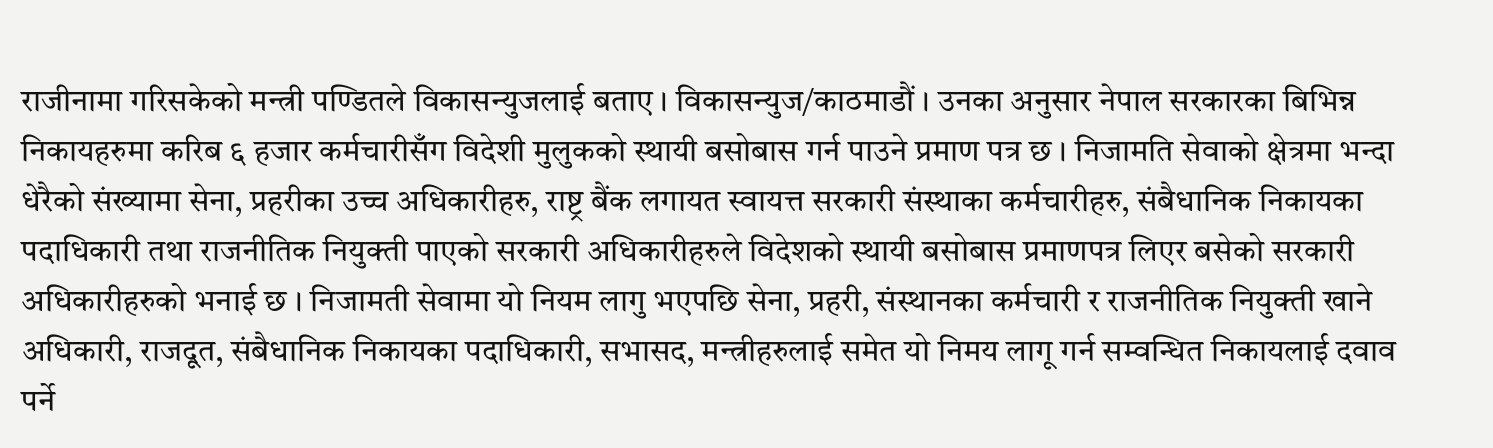राजीनामा गरिसकेको मन्त्री पण्डितले विकासन्युजलाई बताए । विकासन्युज/काठमाडौं । उनका अनुसार नेपाल सरकारका बिभिन्न निकायहरुमा करिब ६ हजार कर्मचारीसँग विदेशी मुलुकको स्थायी बसोबास गर्न पाउने प्रमाण पत्र छ । निजामति सेवाको क्षेत्रमा भन्दा धेरैको संख्यामा सेना, प्रहरीका उच्च अधिकारीहरु, राष्ट्र बैंक लगायत स्वायत्त सरकारी संस्थाका कर्मचारीहरु, संबैधानिक निकायका पदाधिकारी तथा राजनीतिक नियुक्ती पाएको सरकारी अधिकारीहरुले विदेशको स्थायी बसोबास प्रमाणपत्र लिएर बसेको सरकारी अधिकारीहरुको भनाई छ । निजामती सेवामा यो नियम लागु भएपछि सेना, प्रहरी, संस्थानका कर्मचारी र राजनीतिक नियुक्ती खाने अधिकारी, राजदूत, संबैधानिक निकायका पदाधिकारी, सभासद, मन्त्रीहरुलाई समेत यो निमय लागू गर्न सम्वन्धित निकायलाई दवाव पर्ने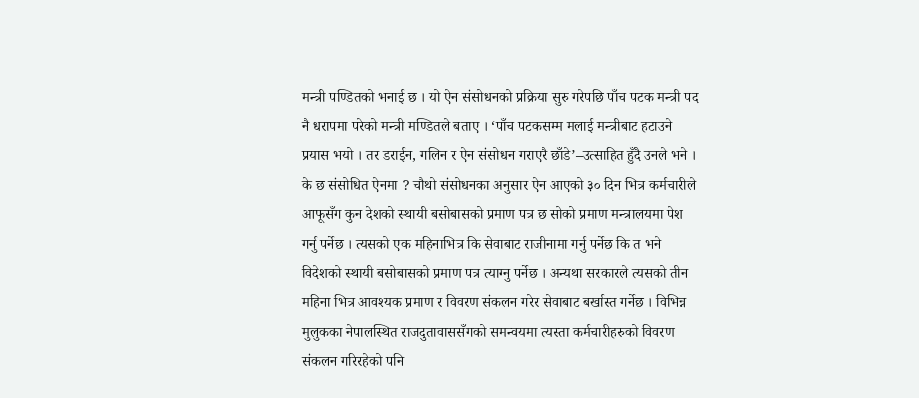मन्त्री पण्डितको भनाई छ । यो ऐन संसोधनको प्रक्रिया सुरु गरेपछि पाँच पटक मन्त्री पद नै धरापमा परेको मन्त्री मण्डितले बताए । ‘पाँच पटकसम्म मलाई मन्त्रीबाट हटाउने प्रयास भयो । तर डराईन, गलिन र ऐन संसोधन गराएरै छाँडे’–उत्साहित हुँदै उनले भने । के छ संसोधित ऐनमा ? चौथो संसोधनका अनुसार ऐन आएको ३० दिन भित्र कर्मचारीले आफूसँग कुन देशको स्थायी बसोबासको प्रमाण पत्र छ सोको प्रमाण मन्त्रालयमा पेश गर्नु पर्नेछ । त्यसको एक महिनाभित्र कि सेवाबाट राजीनामा गर्नु पर्नेछ कि त भने विदेशको स्थायी बसोबासको प्रमाण पत्र त्याग्नु पर्नेछ । अन्यथा सरकारले त्यसको तीन महिना भित्र आवश्यक प्रमाण र विवरण संकलन गरेर सेवाबाट बर्खास्त गर्नेछ । विभिन्न मुलुकका नेपालस्थित राजदुतावाससँगको समन्वयमा त्यस्ता कर्मचारीहरुको विवरण संकलन गरिरहेको पनि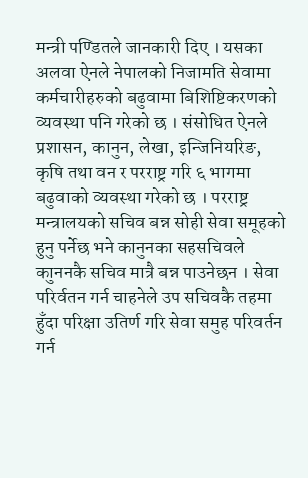मन्त्री पण्डितले जानकारी दिए । यसका अलवा ऐनले नेपालको निजामति सेवामा कर्मचारीहरुको बढुवामा बिशिष्टिकरणको व्यवस्था पनि गरेको छ । संसोधित ऐनले प्रशासन, कानुन, लेखा, इन्जिनियरिङ, कृषि तथा वन र परराष्ट्र गरि ६ भागमा बढुवाको व्यवस्था गरेको छ । परराष्ट्र मन्त्रालयको सचिव बन्न सोही सेवा समूहको हुनु पर्नेछ भने कानुनका सहसचिवले काुननकै सचिव मात्रै बन्न पाउनेछन । सेवा परिर्वतन गर्न चाहनेले उप सचिवकै तहमा हुँदा परिक्षा उतिर्ण गरि सेवा समुह परिवर्तन गर्न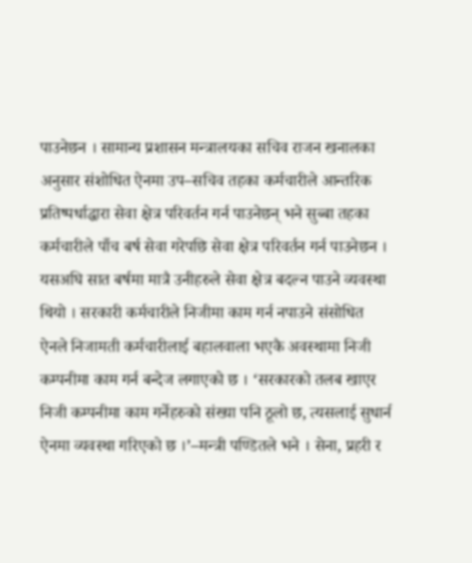पाउनेछन । सामान्य प्रशासन मन्त्रालयका सचिव राजन खनालका अनुसार संशोधित ऐनमा उप–सचिव तहका कर्मचारीले आन्तरिक प्रतिष्पर्धाद्धारा सेवा क्षेत्र परिवर्तन गर्न पाउनेछन् भने सुब्बा तहका कर्मचारीले पाँच बर्ष सेवा गरेपछि सेवा क्षेत्र परिवर्तन गर्न पाउनेछन । यसअघि सात बर्षमा मात्रै उनीहरुले सेवा क्षेत्र बदल्न पाउने व्यवस्था थियो । सरकारी कर्मचारीले निजीमा काम गर्न नपाउने संसोधित ऐनले निजामती कर्मचारीलाई बहालवाला भएकै अवस्थामा निजी कम्पनीमा काम गर्न बन्देज लगाएको छ । ‘सरकारको तलब खाएर निजी कम्पनीमा काम गर्नेहरुको संख्या पनि ठूलो छ, त्यसलाई सुधार्न ऐनमा व्यवस्था गरिएको छ ।’–मन्त्री पण्डितले भने । सेना, प्रहरी र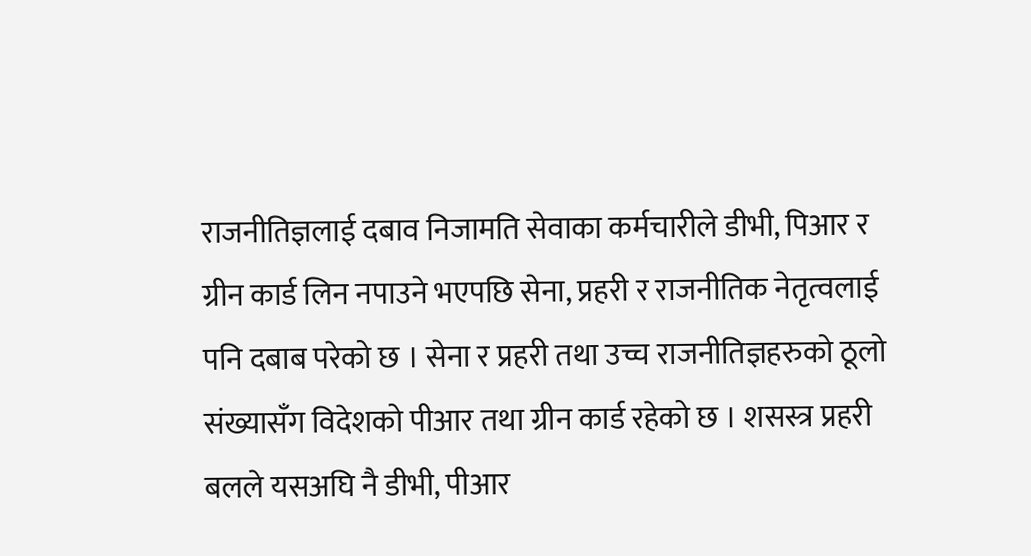राजनीतिज्ञलाई दबाव निजामति सेवाका कर्मचारीले डीभी, पिआर र ग्रीन कार्ड लिन नपाउने भएपछि सेना, प्रहरी र राजनीतिक नेतृत्वलाई पनि दबाब परेको छ । सेना र प्रहरी तथा उच्च राजनीतिज्ञहरुको ठूलो संख्यासँग विदेशको पीआर तथा ग्रीन कार्ड रहेको छ । शसस्त्र प्रहरी बलले यसअघि नै डीभी, पीआर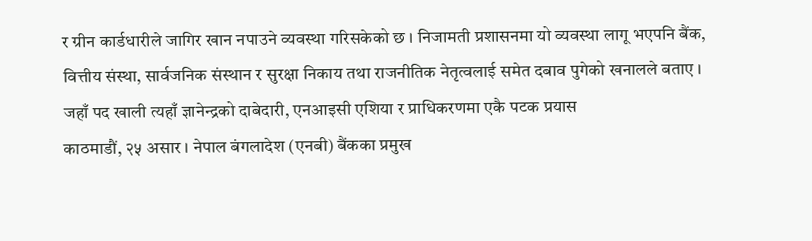र ग्रीन कार्डधारीले जागिर खान नपाउने व्यवस्था गरिसकेको छ । निजामती प्रशासनमा यो व्यवस्था लागू भएपनि बैंक, वित्तीय संस्था, सार्वजनिक संस्थान र सुरक्षा निकाय तथा राजनीतिक नेतृत्वलाई समेत दबाव पुगेको खनालले बताए ।
जहाँ पद खाली त्यहाँ ज्ञानेन्द्रको दाबेदारी, एनआइसी एशिया र प्राधिकरणमा एकै पटक प्रयास
काठमाडौं, २५ असार । नेपाल बंगलादेश (एनबी) बैंकका प्रमुख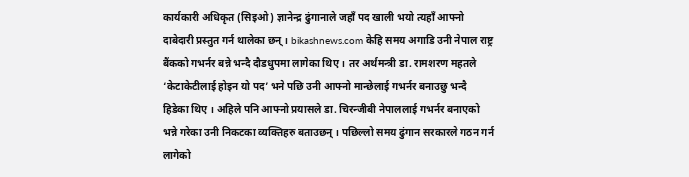कार्यकारी अधिकृत (सिइओ) ज्ञानेन्द्र ढुंगानाले जहाँ पद खाली भयो त्यहाँ आफ्नो दाबेदारी प्रस्तुत गर्न थालेका छन् । bikashnews.com केहि समय अगाडि उनी नेपाल राष्ट्र बैंकको गभर्नर बन्ने भन्दै दौडधुपमा लागेका थिए । तर अर्थमन्त्री डा. रामशरण महतले ‘केटाकेटीलाई होइन यो पद’ भने पछि उनी आफ्नो मान्छेलाई गभर्नर बनाउछु भन्दै हिडेका थिए । अहिले पनि आफ्नो प्रयासले डा. चिरन्जीबी नेपाललाई गभर्नर बनाएको भन्ने गरेका उनी निकटका व्यक्तिहरु बताउछन् । पछिल्लो समय ढुंगान सरकारले गठन गर्न लागेको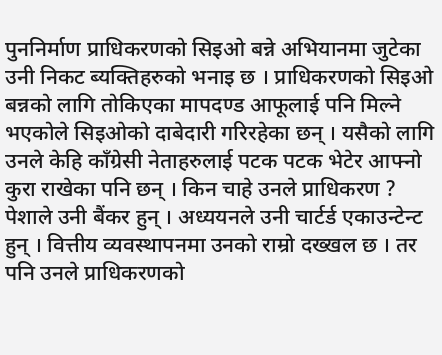पुननिर्माण प्राधिकरणको सिइओ बन्ने अभियानमा जुटेका उनी निकट ब्यक्तिहरुको भनाइ छ । प्राधिकरणको सिइओ बन्नको लागि तोकिएका मापदण्ड आफूलाई पनि मिल्ने भएकोले सिइओको दाबेदारी गरिरहेका छन् । यसैको लागि उनले केहि काँग्रेसी नेताहरुलाई पटक पटक भेटेर आफ्नो कुरा राखेका पनि छन् । किन चाहे उनले प्राधिकरण ? पेशाले उनी बैंकर हुन् । अध्ययनले उनी चार्टर्ड एकाउन्टेन्ट हुन् । वित्तीय व्यवस्थापनमा उनको राम्रो दख्खल छ । तर पनि उनले प्राधिकरणको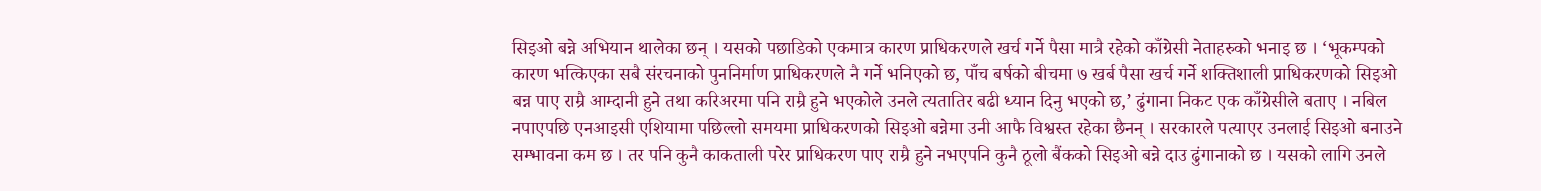सिइओ बन्ने अभियान थालेका छन् । यसको पछाडिको एकमात्र कारण प्राधिकरणले खर्च गर्ने पैसा मात्रै रहेको काँग्रेसी नेताहरुको भनाइ छ । ‘भूकम्पको कारण भत्किएका सबै संरचनाको पुननिर्माण प्राधिकरणले नै गर्ने भनिएको छ, पाँच बर्षको बीचमा ७ खर्ब पैसा खर्च गर्ने शक्तिशाली प्राधिकरणको सिइओ बन्न पाए राम्रै आम्दानी हुने तथा करिअरमा पनि राम्रै हुने भएकोले उनले त्यतातिर बढी ध्यान दिनु भएको छ,’ ढुंगाना निकट एक काँग्रेसीले बताए । नबिल नपाएपछि एनआइसी एशियामा पछिल्लो समयमा प्राधिकरणको सिइओ बन्नेमा उनी आफै विश्वस्त रहेका छैनन् । सरकारले पत्याएर उनलाई सिइओ बनाउने सम्भावना कम छ । तर पनि कुनै काकताली परेर प्राधिकरण पाए राम्रै हुने नभएपनि कुनै ठूलो बैंकको सिइओ बन्ने दाउ ढुंगानाको छ । यसको लागि उनले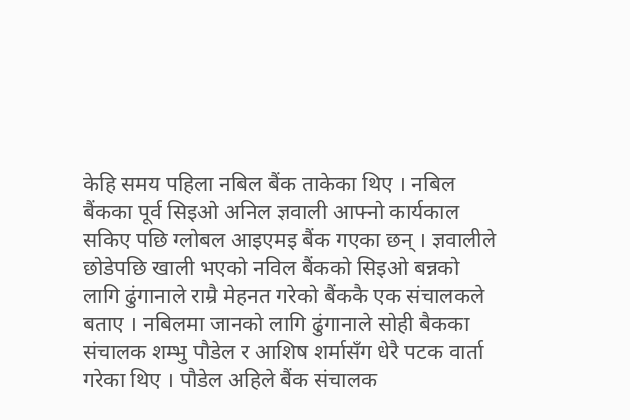केहि समय पहिला नबिल बैंक ताकेका थिए । नबिल बैंकका पूर्व सिइओ अनिल ज्ञवाली आफ्नो कार्यकाल सकिए पछि ग्लोबल आइएमइ बैंक गएका छन् । ज्ञवालीले छोडेपछि खाली भएको नविल बैंकको सिइओ बन्नको लागि ढुंगानाले राम्रै मेहनत गरेको बैंककै एक संचालकले बताए । नबिलमा जानको लागि ढुंगानाले सोही बैकका संचालक शम्भु पौडेल र आशिष शर्मासँग धेरै पटक वार्ता गरेका थिए । पौडेल अहिले बैंक संचालक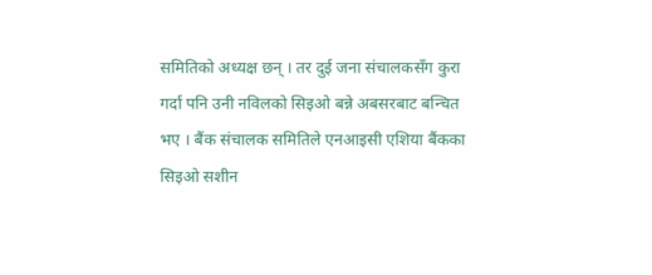समितिको अध्यक्ष छन् । तर दुई जना संचालकसँग कुरा गर्दा पनि उनी नविलको सिइओ बन्ने अबसरबाट बन्चित भए । बैंक संचालक समितिले एनआइसी एशिया बैंकका सिइओ सशीन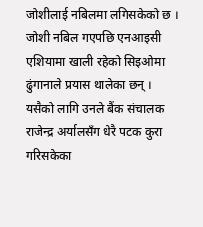जोशीलाई नबिलमा लगिसकेको छ । जोशी नबिल गएपछि एनआइसी एशियामा खाली रहेको सिइओमा ढुंगानाले प्रयास थालेका छन् । यसैको लागि उनले बैंक संचालक राजेन्द्र अर्यालसँग धेरै पटक कुरा गरिसकेका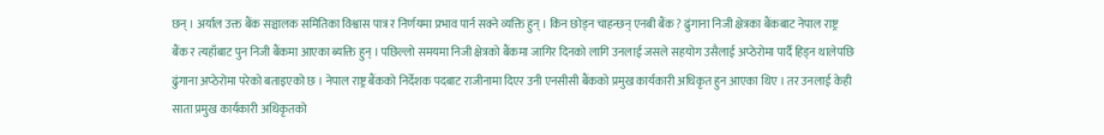छन् । अर्याल उक्त बैंक सञ्चालक समितिका विश्वास पात्र र निर्णयमा प्रभाव पार्न सक्ने व्यक्ति हुन् । किन छोड्न चाहन्छन् एनबी बैंक ? ढुंगाना निजी क्षेत्रका बैंकबाट नेपाल राष्ट्र बैंक र त्यहाँबाट पुन निजी बैंकमा आएका ब्यक्ति हुन् । पछिल्लो समयमा निजी क्षेत्रको बैंकमा जागिर दिनको लागि उनलाई जसले सहयोग उसैलाई अप्ठेरोमा पार्दै हिड्न थालेपछि ढुंगाना अप्ठेरोमा परेको बताइएको छ । नेपाल राष्ट्र बैंकको निर्देशक पदबाट राजीनामा दिएर उनी एनसीसी बैंकको प्रमुख कार्यकारी अधिकृत हुन आएका थिए । तर उनलाई केही साता प्रमुख कार्यकारी अधिकृतको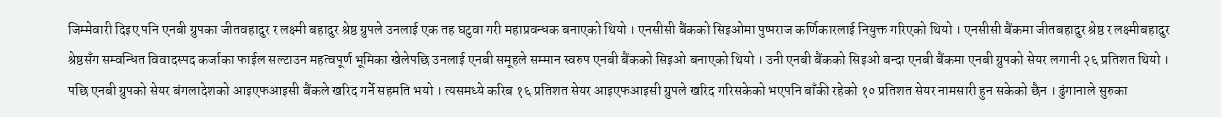जिम्मेवारी दिइए पनि एनबी ग्रुपका जीतवहादुर र लक्ष्मी बहादुर श्रेष्ठ ग्रुपले उनलाई एक तह घटुवा गरी महाप्रवन्धक बनाएको थियो । एनसीसी बैंकको सिइओमा पुष्पराज कर्णिकारलाई नियुक्त गरिएको थियो । एनसीसी बैंकमा जीतबहादुर श्रेष्ठ र लक्ष्मीबहादुर श्रेष्ठसँग सम्वन्धित विवादस्पद कर्जाका फाईल सल्टाउन महत्वपूर्ण भूमिका खेलेपछि उनलाई एनबी समूहले सम्मान स्वरुप एनबी बैंकको सिइओ बनाएको थियो । उनी एनबी बैंकको सिइओ बन्दा एनबी बैंकमा एनबी ग्रुपको सेयर लगानी २६ प्रतिशत थियो । पछि एनबी ग्रुपको सेयर बंगलादेशको आइएफआइसी बैंकले खरिद गर्ने सहमति भयो । त्यसमध्ये करिब १६ प्रतिशत सेयर आइएफआइसी ग्रुपले खरिद गरिसकेको भएपनि बाँकी रहेको १० प्रतिशत सेयर नामसारी हुन सकेको छैन । ढुंगानाले सुरुका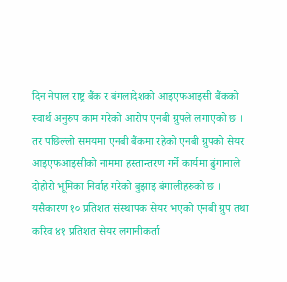दिन नेपाल राष्ट्र बैंक र बंगलादेशको आइएफआइसी बैंकको स्वार्थ अनुरुप काम गरेको आरोप एनबी ग्रुपले लगाएको छ । तर पछिल्लो समयमा एनबी बैंकमा रहेको एनबी ग्रुपको सेयर आइएफआइसीको नाममा हस्तान्तरण गर्ने कार्यमा ढुंगानाले दोहोरो भूमिका निर्वाह गरेको बुझाइ बंगालीहरुको छ । यसैकारण १० प्रतिशत संस्थापक सेयर भएको एनबी ग्रुप तथा करिव ४१ प्रतिशत सेयर लगानीकर्ता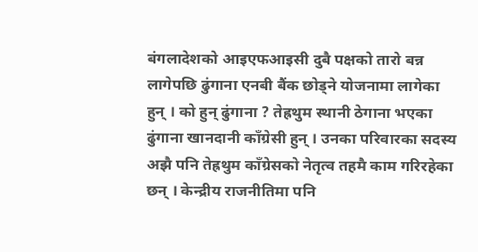बंगलादेशको आइएफआइसी दुबै पक्षको तारो बन्न लागेपछि ढुंगाना एनबी बैंक छोड्ने योजनामा लागेका हुन् । को हुन् ढुंगाना ? तेह्रथुम स्थानी ठेगाना भएका ढुंगाना खानदानी काँग्रेसी हुन् । उनका परिवारका सदस्य अझै पनि तेह्रथुम काँग्रेसको नेतृत्व तहमै काम गरिरहेका छन् । केन्द्रीय राजनीतिमा पनि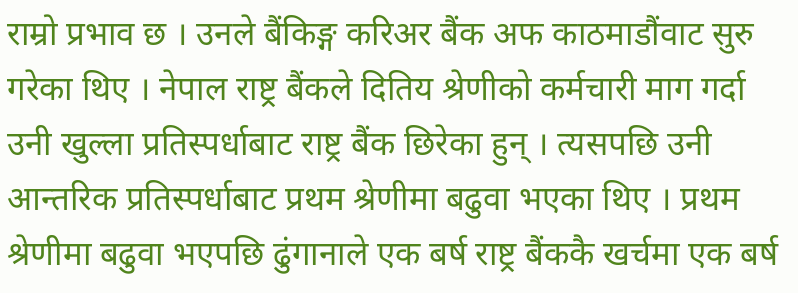राम्रो प्रभाव छ । उनले बैंकिङ्ग करिअर बैंक अफ काठमाडौंवाट सुरु गरेका थिए । नेपाल राष्ट्र बैंकले दितिय श्रेणीको कर्मचारी माग गर्दा उनी खुल्ला प्रतिस्पर्धाबाट राष्ट्र बैंक छिरेका हुन् । त्यसपछि उनी आन्तरिक प्रतिस्पर्धाबाट प्रथम श्रेणीमा बढुवा भएका थिए । प्रथम श्रेणीमा बढुवा भएपछि ढुंगानाले एक बर्ष राष्ट्र बैंककै खर्चमा एक बर्ष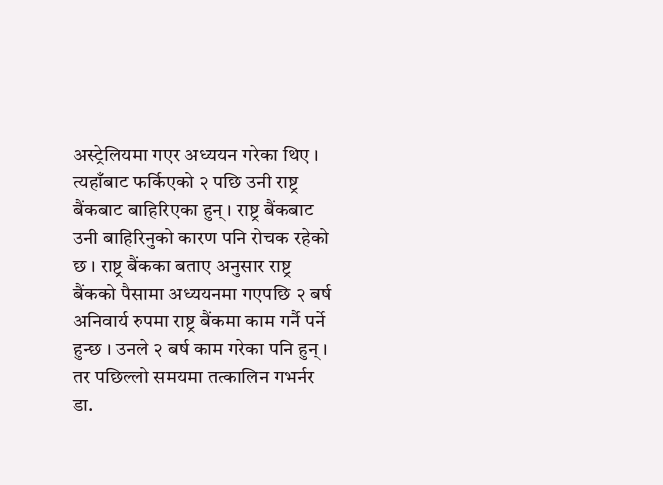अस्ट्रेलियमा गएर अध्ययन गरेका थिए । त्यहाँबाट फर्किएको २ पछि उनी राष्ट्र बैंकबाट बाहिरिएका हुन् । राष्ट्र बैंकबाट उनी बाहिरिनुको कारण पनि रोचक रहेको छ । राष्ट्र बैंकका बताए अनुसार राष्ट्र बैंकको पैसामा अध्ययनमा गएपछि २ बर्ष अनिवार्य रुपमा राष्ट्र बैंकमा काम गर्नै पर्ने हुन्छ । उनले २ बर्ष काम गरेका पनि हुन् । तर पछिल्लो समयमा तत्कालिन गभर्नर डा.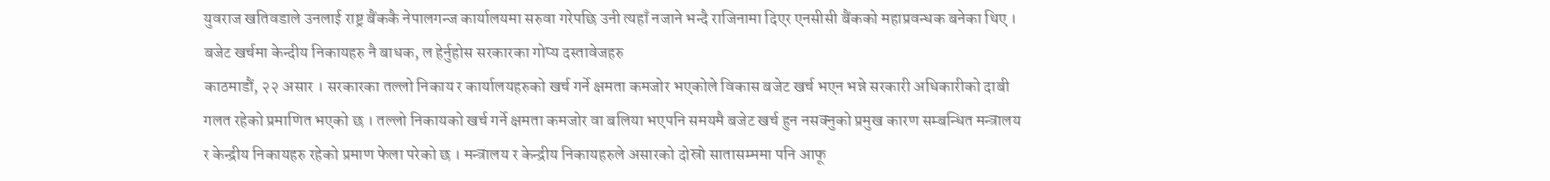युवराज खतिवडाले उनलाई राष्ट्र बैंककै नेपालगन्ज कार्यालयमा सरुवा गरेपछि उनी त्यहाँ नजाने भन्दै राजिनामा दिएर एनसीसी बैंकको महाप्रवन्धक बनेका थिए ।
बजेट खर्चमा केन्दीय निकायहरु नै बाधक, ल हेर्नुहोस सरकारका गोप्य दस्तावेजहरु
काठमाडौं, २२ असार । सरकारका तल्लो निकाय र कार्यालयहरुको खर्च गर्ने क्षमता कमजोर भएकोले विकास बजेट खर्च भएन भन्ने सरकारी अधिकारीको दाबी गलत रहेको प्रमाणित भएको छ । तल्लो निकायको खर्च गर्ने क्षमता कमजोर वा बलिया भएपनि समयमै बजेट खर्च हुन नसक्नुको प्रमुख कारण सम्बन्धित मन्त्रालय र केन्द्रीय निकायहरु रहेको प्रमाण फेला परेको छ । मन्त्रालय र केन्द्रीय निकायहरुले असारको दोस्रो सातासम्ममा पनि आफू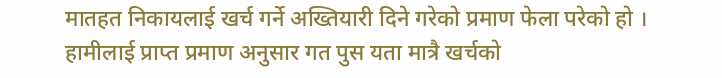मातहत निकायलाई खर्च गर्ने अख्तियारी दिने गरेको प्रमाण फेला परेको हो । हामीलाई प्राप्त प्रमाण अनुसार गत पुस यता मात्रै खर्चको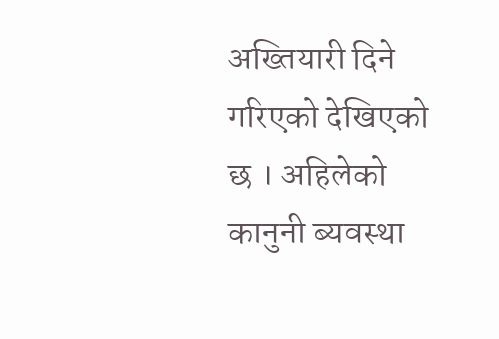अख्तियारी दिने गरिएको देखिएको छ । अहिलेको कानुनी ब्यवस्था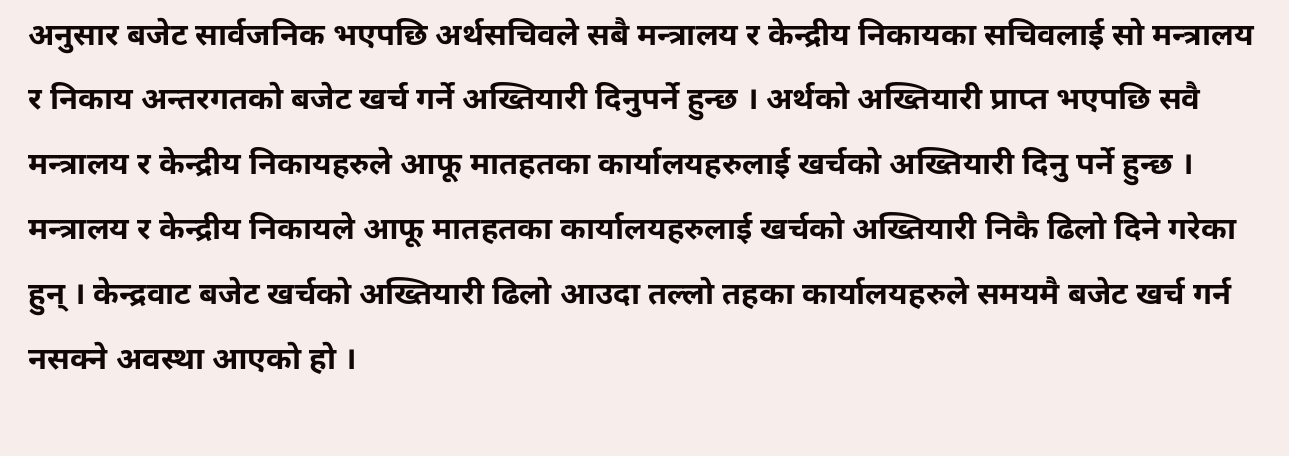अनुसार बजेट सार्वजनिक भएपछि अर्थसचिवले सबै मन्त्रालय र केन्द्रीय निकायका सचिवलाई सो मन्त्रालय र निकाय अन्तरगतको बजेट खर्च गर्ने अख्तियारी दिनुपर्ने हुन्छ । अर्थको अख्तियारी प्राप्त भएपछि सवै मन्त्रालय र केन्द्रीय निकायहरुले आफू मातहतका कार्यालयहरुलाई खर्चको अख्तियारी दिनु पर्ने हुन्छ । मन्त्रालय र केन्द्रीय निकायले आफू मातहतका कार्यालयहरुलाई खर्चको अख्तियारी निकै ढिलो दिने गरेका हुन् । केन्द्रवाट बजेट खर्चको अख्तियारी ढिलो आउदा तल्लो तहका कार्यालयहरुले समयमै बजेट खर्च गर्न नसक्ने अवस्था आएको हो ।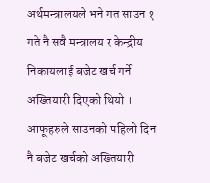अर्थमन्त्रालयले भने गत साउन १ गते नै सवै मन्त्रालय र केन्द्रीय निकायलाई बजेट खर्च गर्ने अख्तियारी दिएको थियो । आफूहरुले साउनको पहिलो दिन नै बजेट खर्चको अख्तियारी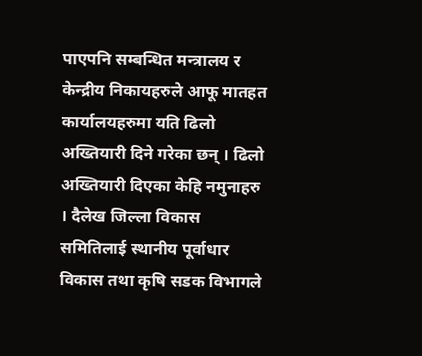पाएपनि सम्बन्धित मन्त्रालय र केन्द्रीय निकायहरुले आफू मातहत कार्यालयहरुमा यति ढिलो अख्तियारी दिने गरेका छन् । ढिलो अख्तियारी दिएका केहि नमुनाहरु । दैलेख जिल्ला विकास समितिलाई स्थानीय पूर्वाधार विकास तथा कृषि सडक विभागले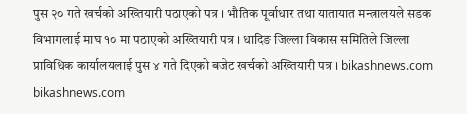पुस २० गते खर्चको अख्तियारी पठाएको पत्र । भौतिक पूर्वाधार तथा यातायात मन्त्रालयले सडक विभागलाई माघ १० मा पठाएको अख्तियारी पत्र । धादिङ जिल्ला विकास समितिले जिल्ला प्राविधिक कार्यालयलाई पुस ४ गते दिएको बजेट खर्चको अख्तियारी पत्र । bikashnews.com bikashnews.com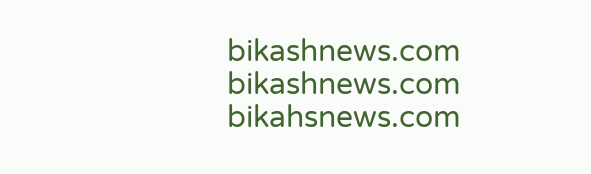bikashnews.com bikashnews.com bikahsnews.com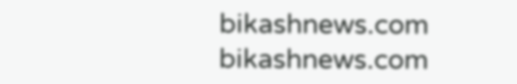bikashnews.com bikashnews.com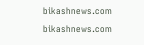bikashnews.com bikashnews.com